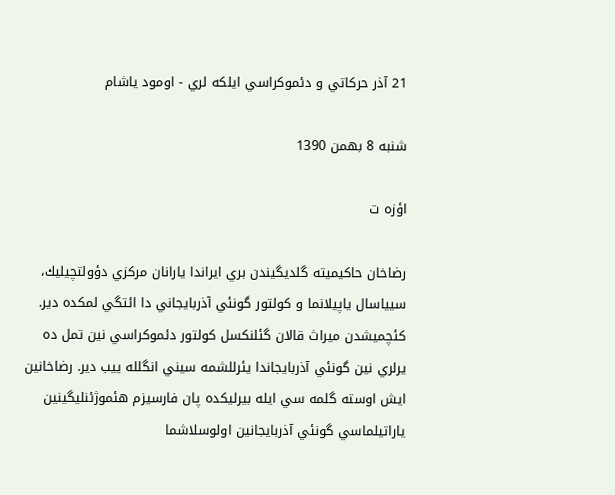21 آذر حركاتي و دئموكراسي ايلكه لري - اومود ياشام

شنبه 8 بهمن 1390

اؤزه ت

رضاخان حاكيميته گلديگيندن بري ايراندا يارانان مركزي دؤولتچيليك، سيياسال ياپيلانما و كولتور گونئي آذربايجاني دا ائتگي لمكده دير. كئچميشدن ميراث قالان گئلنكسل كولتور دئموكراسي نين تمل ده يرلري نين گونئي آذربايجاندا يئرللشمه سيني انگلله ييب دير. رضاخانين ايش اوسته گلمه سي ايله بيرليكده پان فارسيزم هئموژئنليگينين ياراتيلماسي گونئي آذربايجانين اولوسلاشما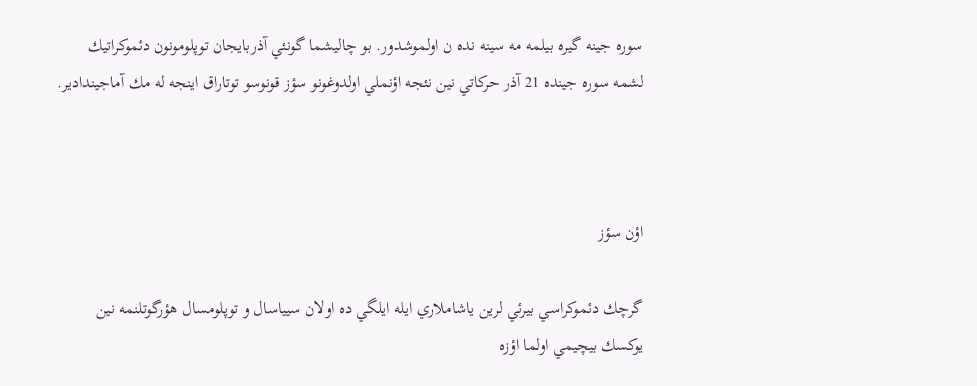سوره جينه گيره بيلمه مه سينه نده ن اولموشدور. بو چاليشما گونئي آذربايجان توپلومونون دئموكراتيك لشمه سوره جينده 21 آذر حركاتي نين نئجه اؤنملي اولدوغونو سؤز قونوسو توتاراق اينجه له مك آماجيندادير.



اؤن سؤز

گرچك دئموكراسي بيرئي لرين ياشاملاري ايله ايلگي ده اولان سيياسال و توپلومسال هؤرگوتلنمه نين يوكسك بيچيمي اولما اؤزه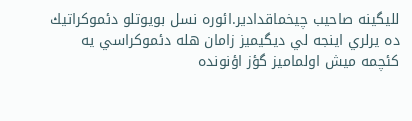لليگينه صاحيب چيخماقدادير.ائوره نسل بويوتلو دئموكراتيك ده يرلري اينجه لي ديگيميز زامان هله دئموكراسي يه كئچمه ميش اولماميز گؤز اؤنونده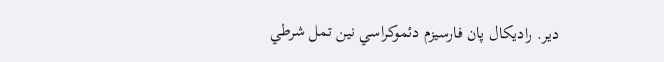دير. راديكال پان فارسيزم دئموكراسي نين تمل شرطي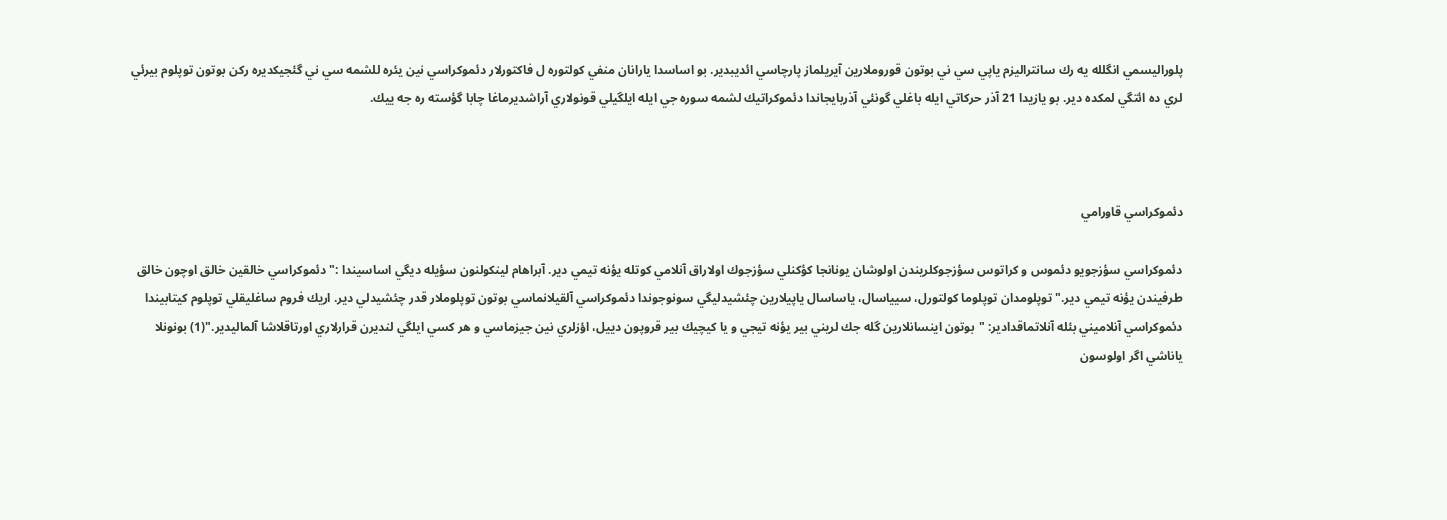پلوراليسمي انگلله يه رك سانتراليزم ياپي سي ني بوتون قوروملارين آيريلماز پارچاسي ائديبدير. بو اساسدا يارانان منفي كولتوره ل فاكتورلار دئموكراسي نين يئره للشمه سي ني گئجيكديره ركن بوتون توپلوم بيرئي لري ده ائتگي لمكده دير. بو يازيدا 21 آذر حركاتي ايله باغلي گونئي آذربايجاندا دئموكراتيك لشمه سوره جي ايله ايلگيلي قونولاري آراشديرماغا چابا گؤسته ره جه ييك.



دئموكراسي قاورامي

دئموكراسي سؤزجويو دئموس و كراتوس سؤزجوكلريندن اولوشان يونانجا كؤكنلي سؤزجوك اولاراق آنلامي كوتله يؤنه تيمي دير. آبراهام لينكولنون سؤيله ديگي اساسيندا :"دئموكراسي خالقين خالق اوچون خالق طرفيندن يؤنه تيمي دير." توپلومدان توپلوما كولتورل، سيياسال، ياساسال ياپيلارين چئشيدليگي سونوجوندا دئموكراسي آلقيلانماسي بوتون توپلوملار قدر چئشيدلي دير. اريك فروم ساغليقلي توپلوم كيتابيندا دئموكراسي آنلاميني بئله آنلاتماقدادير: "بوتون اينسانلارين گله جك لريني بير يؤنه تيجي و يا كيچيك بير قروپون دييل، اؤزلري نين جيزماسي و هر كسي ايلگي لنديرن قرارلاري اورتاقلاشا آلماليدير."(1) بونونلا ياناشي اگر اولوسون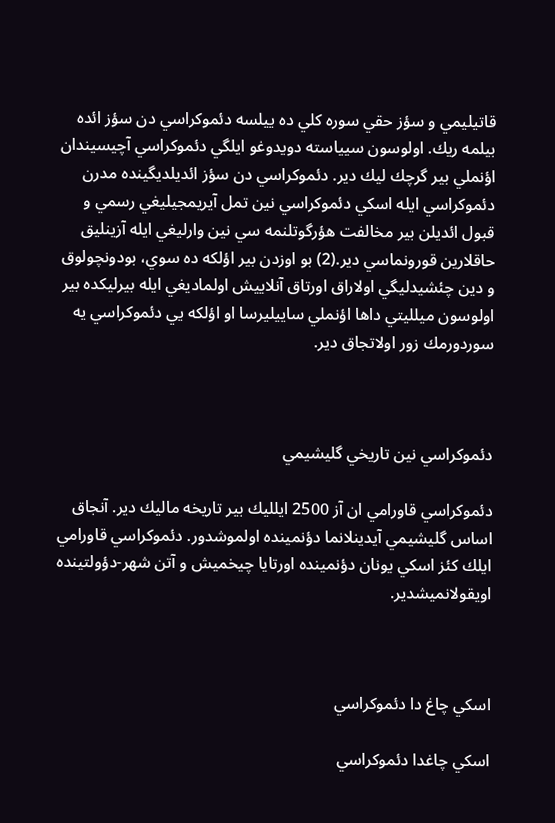قاتيليمي و سؤز حقي سوره كلي ده ييلسه دئموكراسي دن سؤز ائده بيلمه ريك. اولوسون سيياسته دويدوغو ايلگي دئموكراسي آچيسيندان اؤنملي بير گرچك ليك دير. دئموكراسي دن سؤز ائديلديگينده مدرن دئموكراسي ايله اسكي دئموكراسي نين تمل آيريمجيليغي رسمي و قبول ائديلن بير مخالفت هؤرگوتلنمه سي نين وارليغي ايله آزينليق حاقلارين قورونماسي دير.(2) بو اوزدن بير اؤلكه ده سوي، بودونچولوق و دين چئشيدليگي اولاراق اورتاق آنلاييش اولماديغي ايله بيرليكده بير اولوسون ميلليتي داها اؤنملي ساييليرسا او اؤلكه يي دئموكراسي يه سوردورمك زور اولاتجاق دير.



دئموكراسي نين تاريخي گليشيمي

دئموكراسي قاورامي ان آز 2500 ايلليك بير تاريخه ماليك دير. آنجاق اساس گليشيمي آيدينلانما دؤنمينده اولموشدور. دئموكراسي قاورامي ايلك كئز اسكي يونان دؤنمينده اورتايا چيخميش و آتن شهر-دؤولتينده اويقولانميشدير.



اسكي چاغ دا دئموكراسي

اسكي چاغدا دئموكراسي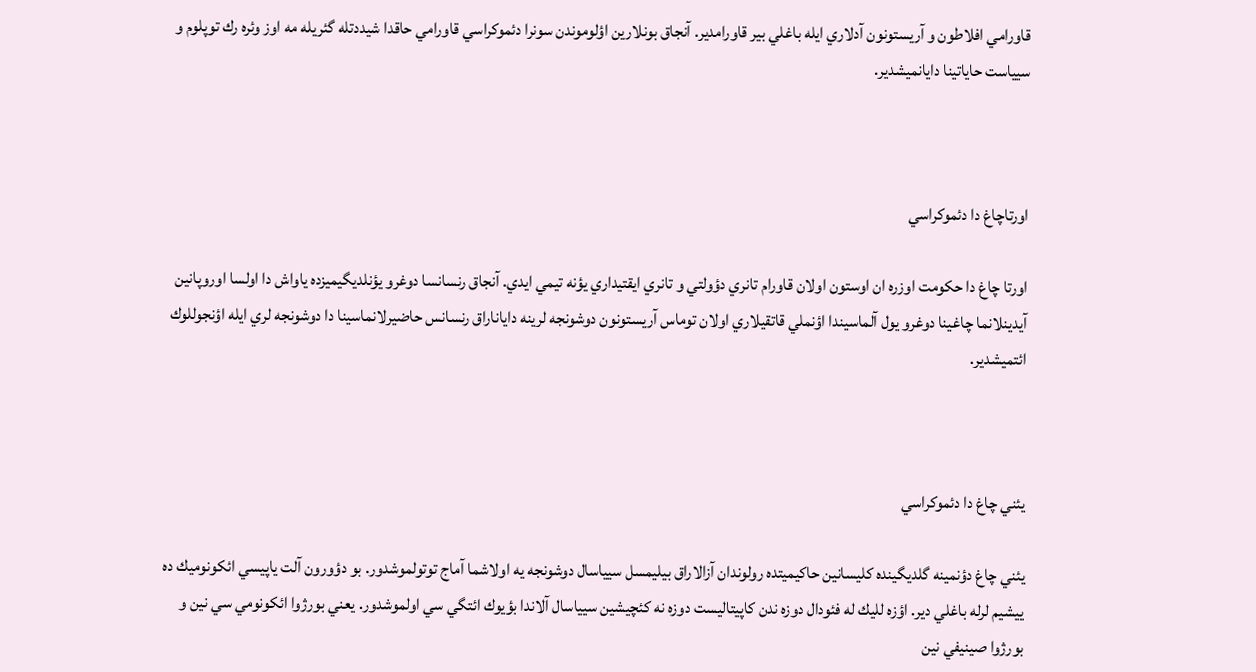قاورامي افلاطون و آريستونون آدلاري ايله باغلي بير قاورامدير. آنجاق بونلارين اؤلوموندن سونرا دئموكراسي قاورامي حاقدا شيددتله گئريله مه اوز وئره رك توپلوم و سيياست حاياتينا دايانميشدير.



اورتاچاغ دا دئموكراسي

اورتا چاغ دا حكومت اوزره ان اوستون اولان قاورام تانري دؤولتي و تانري ايقتيداري يؤنه تيمي ايدي. آنجاق رنسانسا دوغرو يؤنلديگيميزده ياواش دا اولسا اوروپانين آيدينلانما چاغينا دوغرو يول آلماسيندا اؤنملي قاتقيلاري اولان توماس آريستونون دوشونجه لرينه داياناراق رنسانس حاضيرلانماسينا دا دوشونجه لري ايله اؤنجوللوك ائتميشدير.



يئني چاغ دا دئموكراسي

يئني چاغ دؤنمينه گلديگينده كليسانين حاكيميتده رولوندان آزالاراق بيليمسل سيياسال دوشونجه يه اولاشما آماج توتولموشدور. بو دؤورون آلت ياپيسي ائكونوميك ده ييشيم لرله باغلي دير. اؤزه لليك له فئودال دوزه ندن كاپيتاليست دوزه نه كئچيشين سيياسال آلاندا بؤيوك ائتگي سي اولموشدور. يعني بورژوا ائكونومي سي نين و بورژوا صينيفي نين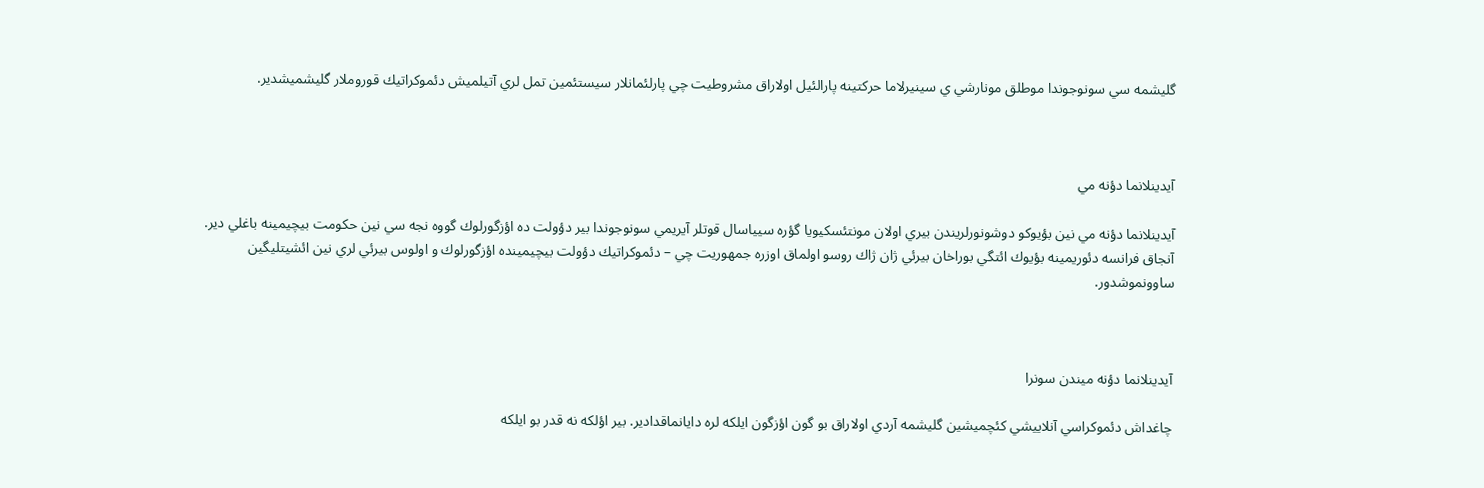گليشمه سي سونوجوندا موطلق مونارشي ي سينيرلاما حركتينه پارالئيل اولاراق مشروطيت چي پارلئمانلار سيستئمين تمل لري آتيلميش دئموكراتيك قوروملار گليشميشدير.



آيدينلانما دؤنه مي

آيدينلانما دؤنه مي نين بؤيوكو دوشونورلريندن بيري اولان مونتئسكيويا گؤره سيياسال قوتلر آيريمي سونوجوندا بير دؤولت ده اؤزگورلوك گووه نجه سي نين حكومت بيچيمينه باغلي دير. آنجاق فرانسه دئوريمينه بؤيوك ائتگي بوراخان بيرئي ژان ژاك روسو اولماق اوزره جمهوريت چي – دئموكراتيك دؤولت بيچيمينده اؤزگورلوك و اولوس بيرئي لري نين ائشيتليگين ساوونموشدور.



آيدينلانما دؤنه ميندن سونرا

چاغداش دئموكراسي آنلاييشي كئچميشين گليشمه آردي اولاراق بو گون اؤزگون ايلكه لره دايانماقدادير. بير اؤلكه نه قدر بو ايلكه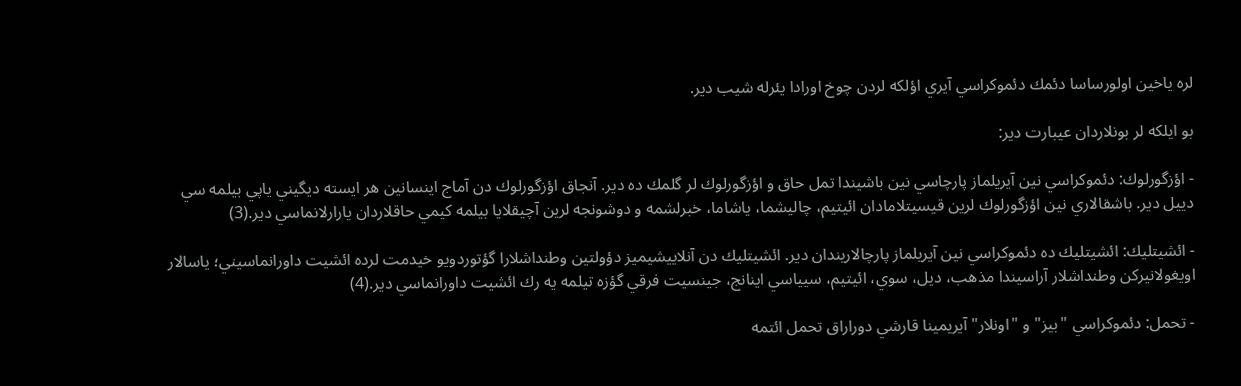لره ياخين اولورساسا دئمك دئموكراسي آيري اؤلكه لردن چوخ اورادا يئرله شيب دير.

بو ايلكه لر بونلاردان عيبارت دير:

- اؤزگورلوك: دئموكراسي نين آيريلماز پارچاسي نين باشيندا تمل حاق و اؤزگورلوك لر گلمك ده دير. آنجاق اؤزگورلوك دن آماج اينسانين هر ايسته ديگيني ياپي بيلمه سي دييل دير. باشقالاري نين اؤزگورلوك لرين قيسيتلامادان ائيتيم، چاليشما، ياشاما، خبرلشمه و دوشونجه لرين آچيقلايا بيلمه كيمي حاقلاردان يارارلانماسي دير.(3)

- ائشيتليك: ائشيتليك ده دئموكراسي نين آيريلماز پارچالاريندان دير. ائشيتليك دن آنلاييشيميز دؤولتين وطنداشلارا گؤتوردويو خيدمت لرده ائشيت داورانماسيني؛ ياسالار اويغولانيركن وطنداشلار آراسيندا مذهب، ديل، سوي، ائيتيم، سيياسي اينانج، جينسيت فرقي گؤزه تيلمه يه رك ائشيت داورانماسي دير.(4)

- تحمل: دئموكراسي "بيز" و "اونلار" آيريمينا قارشي دوراراق تحمل ائتمه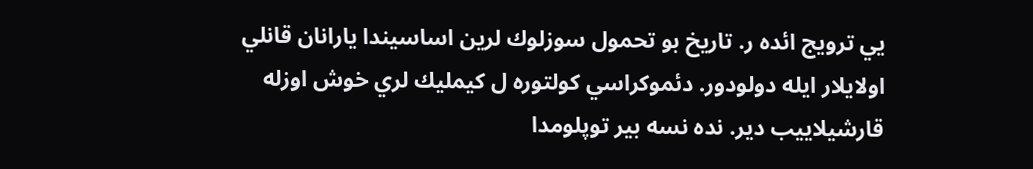يي ترويج ائده ر. تاريخ بو تحمول سوزلوك لرين اساسيندا يارانان قانلي اولايلار ايله دولودور. دئموكراسي كولتوره ل كيمليك لري خوش اوزله قارشيلاييب دير. نده نسه بير توپلومدا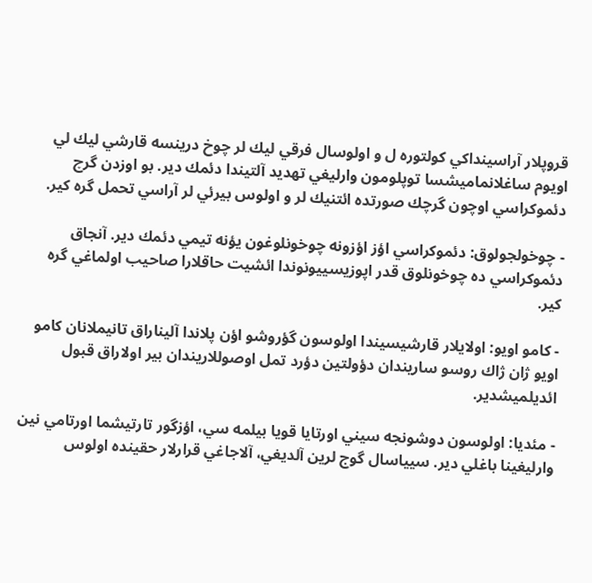قروپلار آراسينداكي كولتوره ل و اولوسال فرقي ليك لر چوخ درينسه قارشي ليك لي اويوم ساغلانماميشسا توپلومون وارليغي تهديد آلتيندا دئمك دير. بو اوزدن گرچ دئموكراسي اوچون گرچك صورتده ائتنيك لر و اولوس بيرئي لر آراسي تحمل گره كير.

- چوخولجولوق: دئموكراسي اؤز اؤزونه چوخونلوغون يؤنه تيمي دئمك دير. آنجاق دئموكراسي ده چوخونلوق قدر اپوزيسييونوندا ائشيت حاقلارا صاحيب اولماغي گره كير.

- كامو اويو: اولايلار قارشيسيندا اولوسون گؤروشو اؤن پلاندا آليناراق تانيملانان كامو اويو ژان ژاك روسو ساريندان دؤولتين دؤرد تمل اوصوللاريندان بير اولاراق قبول ائديلميشدير.

- مئديا: اولوسون دوشونجه سيني اورتايا قويا بيلمه سي، اؤزگور تارتيشما اورتامي نين وارليغينا باغلي دير. سيياسال گوج لرين آلديغي، آلاجاغي قرارلار حقينده اولوس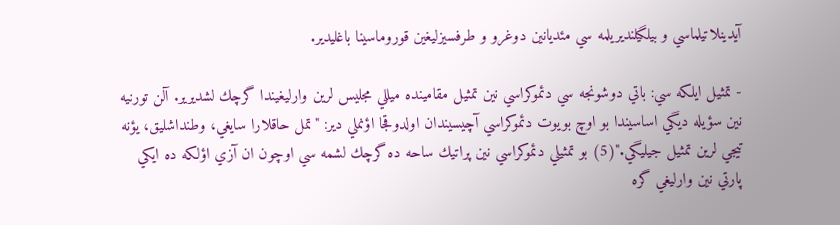آيدينلاتيلماسي و بيلگيلنديريلمه سي مئديانين دوغرو و طرفسيزليغين قوروماسينا باغليدير.

- تمثيل ايلكه سي: باتي دوشونجه سي دئموكراسي نين تمثيل مقامينده ميللي مجليس لرين وارليغيندا گرچك لشديرير. آلن تورنيه نين سؤيله ديگي اساسيندا بو اوچ بويوت دئموكراسي آچيسيندان اولدوقجا اؤنملي دير: "تمل حاقلارا سايغي، وطنداشليق، يؤنه تيجي لرين تمثيل جيليگي."(5) بو تمثيلي دئموكراسي نين پراتيك ساحه ده گرچك لشمه سي اوچون ان آزي اؤلكه ده ايكي پارتي نين وارليغي گره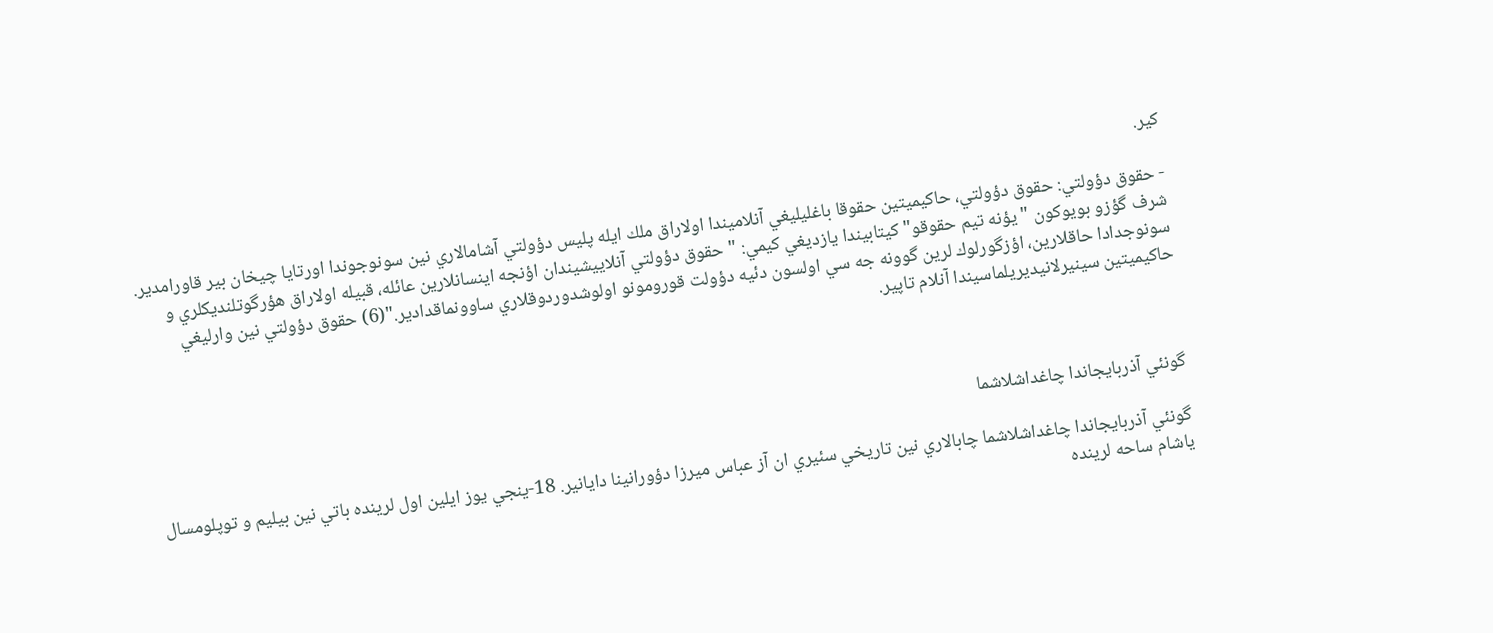كير.

- حقوق دؤولتي: حقوق دؤولتي، حاكيميتين حقوقا باغليليغي آنلاميندا اولاراق ملك ايله پليس دؤولتي آشامالاري نين سونوجوندا اورتايا چيخان بير قاورامدير. شرف گؤزو بويوكون "يؤنه تيم حقوقو" كيتابيندا يازديغي كيمي: "حقوق دؤولتي آنلاييشيندان اؤنجه اينسانلارين عائله، قبيله اولاراق هؤرگوتلنديكلري و سونوجدادا حاقلارين، اؤزگورلوك لرين گوونه جه سي اولسون دئيه دؤولت قورومونو اولوشدوردوقلاري ساوونماقدادير."(6) حقوق دؤولتي نين وارليغي حاكيميتين سينيرلانيديريلماسيندا آنلام تاپير.



گونئي آذربايجاندا چاغداشلاشما

گونئي آذربايجاندا چاغداشلاشما چابالاري نين تاريخي سئيري ان آز عباس ميرزا دؤورانينا دايانير. 18-ينجي يوز ايلين اول لرينده باتي نين بيليم و توپلومسال ياشام ساحه لرينده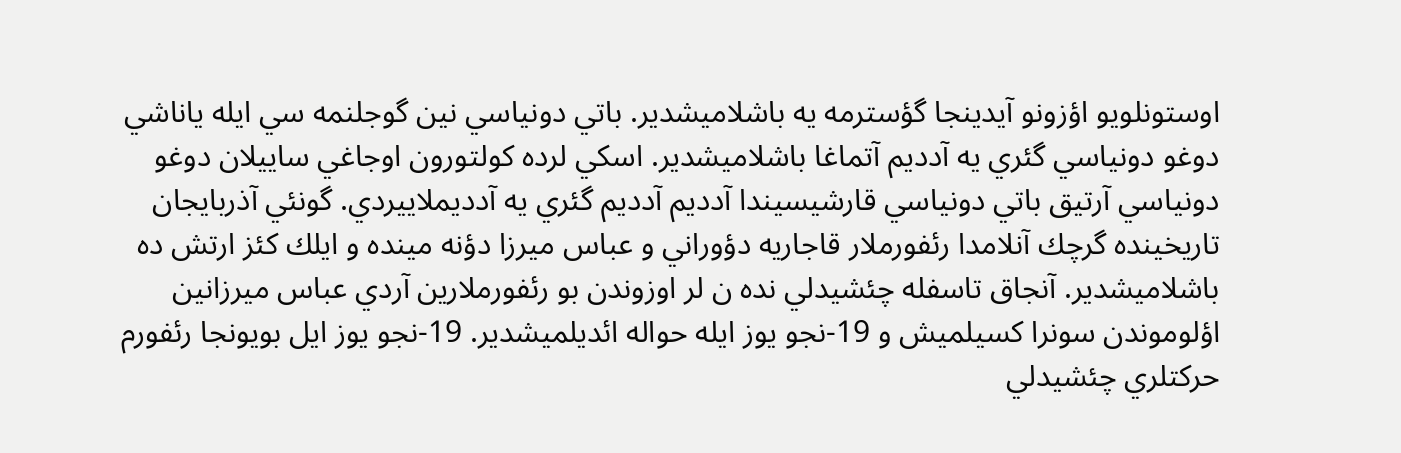اوستونلويو اؤزونو آيدينجا گؤسترمه يه باشلاميشدير. باتي دونياسي نين گوجلنمه سي ايله ياناشي دوغو دونياسي گئري يه آدديم آتماغا باشلاميشدير. اسكي لرده كولتورون اوجاغي ساييلان دوغو دونياسي آرتيق باتي دونياسي قارشيسيندا آدديم آدديم گئري يه آدديملاييردي. گونئي آذربايجان تاريخينده گرچك آنلامدا رئفورملار قاجاريه دؤوراني و عباس ميرزا دؤنه مينده و ايلك كئز ارتش ده باشلاميشدير. آنجاق تاسفله چئشيدلي نده ن لر اوزوندن بو رئفورملارين آردي عباس ميرزانين اؤلوموندن سونرا كسيلميش و 19-نجو يوز ايله حواله ائديلميشدير. 19-نجو يوز ايل بويونجا رئفورم حركتلري چئشيدلي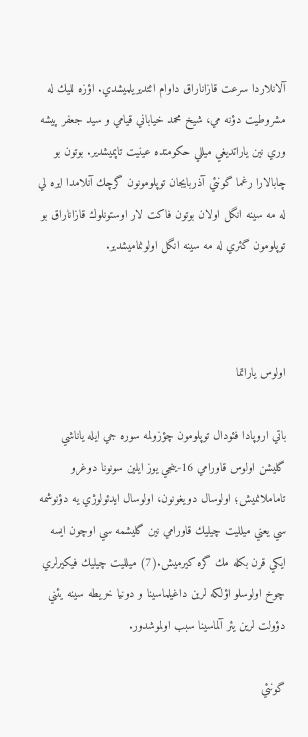آلانلاردا سرعت قازاناراق داوام ائتديريلميشدي. اؤزه لليك له مشروطيت دؤنه مي، شيخ محمد خياباني قيامي و سيد جعفر پيشه وري نين ياراتديغي ميللي حكومتده عينيت تاپميشدير. بوتون بو چابالارا رغما گونئي آذربايجان توپلومونون گرچك آنلامدا ايره لي له مه سينه انگل اولان بوتون فاكت لار اوستونلوك قازاناراق بو توپلومون گئري له مه سينه انگل اولونماميشدير.



اولوس ياراتما

باتي اروپادا فئودال توپلومون چؤزولمه سوره جي ايله ياناشي گليشن اولوس قاورامي 16-ينجي يوز ايلين سونونا دوغرو تاماملانميش؛ اولوسال دويغونون، اولوسال ايدئولوژي يه دؤنوشمه سي يعني ميلليت چيليك قاورامي نين گليشمه سي اوچون ايسه ايكي قرن بكله مك گره كيرميش.(7) ميلليت چيليك فيكيرلري چوخ اولوسلو اؤلكه لرين داغيلماسينا و دونيا خريطه سينه يئني دؤولت لرين يئر آلماسينا سبب اولموشدور.

گونئي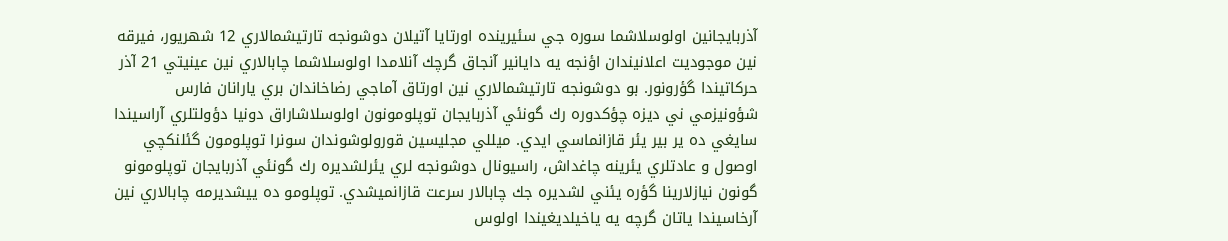آذربايجانين اولوسلاشما سوره جي سئيرينده اورتايا آتيلان دوشونجه تارتيشمالاري 12 شهريور، فيرقه نين موجوديت اعلانيندان اؤنجه يه دايانير آنجاق گرچك آنلامدا اولوسلاشما چابالاري نين عينيتي 21 آذر حركاتيندا گؤرونور. بو دوشونجه تارتيشمالاري نين اورتاق آماجي رضاخاندان بري يارانان فارس شؤونيزمي ني ديزه چؤكدوره رك گونئي آذربايجان توپلومونون اولوسلاشاراق دونيا دؤولتلري آراسيندا سايغي ده ير بير يئر قازانماسي ايدي. ميللي مجليسين قورولوشوندان سونرا توپلومون گئلنكچي اوصول و عادتلري يئرينه چاغداش، راسيونال دوشونجه لري يئرلشديره رك گونئي آذربايجان توپلومونو گونون نيازلارينا گؤره يئني لشديره جك چابالار سرعت قازانميشدي. توپلومو ده ييشديرمه چابالاري نين آرخاسيندا ياتان گرچه يه ياخيلديغيندا اولوس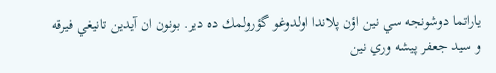ياراتما دوشونجه سي نين اؤن پلاندا اولدوغو گؤرولمك ده دير. بونون ان آيدين تانيغي فيرقه و سيد جعفر پيشه وري نين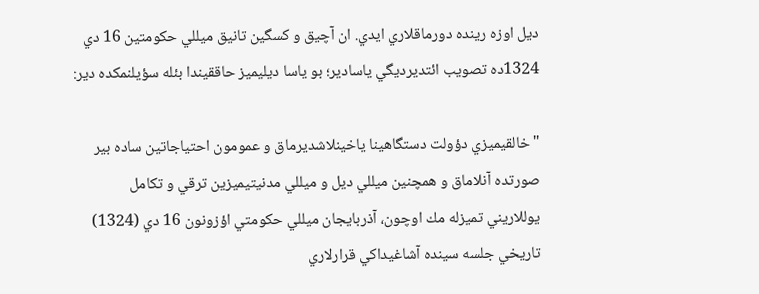ديل اوزه رينده دورماقلاري ايدي. ان آچيق و كسگين تانيق ميللي حكومتين 16 دي 1324ده تصويب ائتديرديگي ياسادير؛ بو ياسا ديليميز حاققيندا بئله سؤيلنمكده دير:

"خالقيميزي دؤولت دستگاهينا ياخينلاشديرماق و عمومون احتياجاتين ساده بير صورتده آنلاماق و همچنين ميللي ديل و ميللي مدنيتيميزين ترقي و تكامل يوللاريني تميزله مك اوچون، آذربايجان ميللي حكومتي اؤزونون 16 دي (1324) تاريخي جلسه سينده آشاغيداكي قرارلاري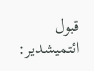قبول ائتميشدير: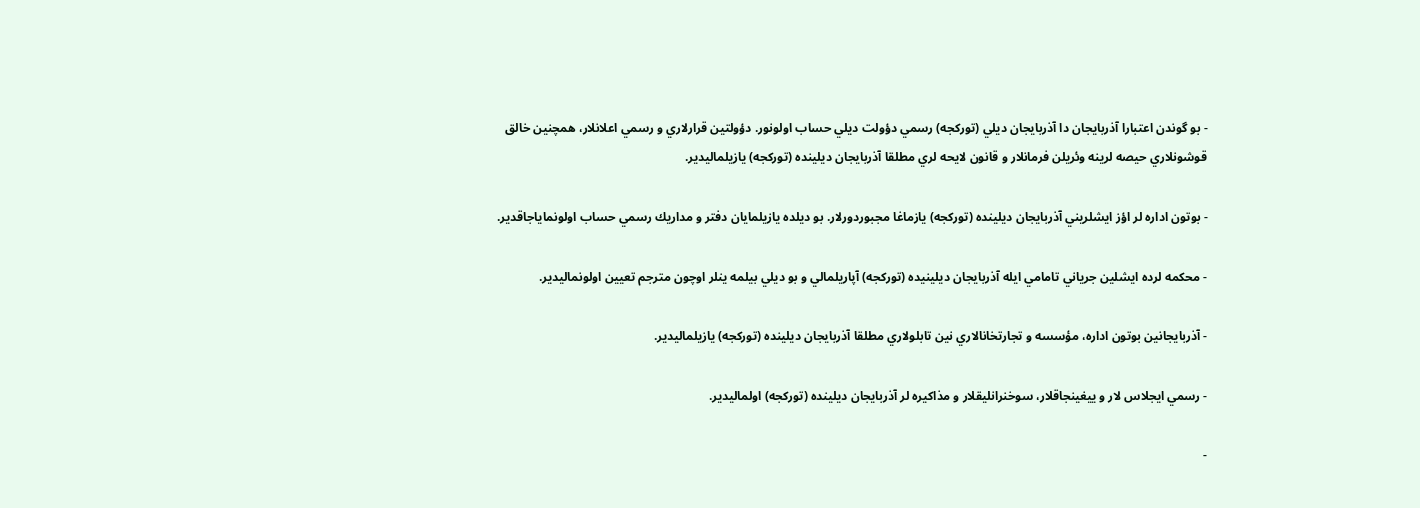- بو گوندن اعتبارا آذربايجان دا آذربايجان ديلي (توركجه) رسمي دؤولت ديلي حساب اولونور. دؤولتين قرارلاري و رسمي اعلانلار، همچنين خالق قوشونلاري حيصه لرينه وئريلن فرمانلار و قانون لايحه لري مطلقا آذربايجان ديلينده (توركجه) يازيلماليدير.

- بوتون اداره لر اؤز ايشلريني آذربايجان ديلينده (توركجه) يازماغا مجبوردورلار. بو ديلده يازيلمايان دفتر و مداريك رسمي حساب اولونماياجاقدير.

- محكمه لرده ايشلين جرياني تامامي ايله آذربايجان ديلينيده (توركجه) آپاريلمالي و بو ديلي بيلمه ينلر اوچون مترجم تعيين اولونماليدير.

- آذربايجانين بوتون اداره، مؤسسه و تجارتخانالاري نين تابلولاري مطلقا آذربايجان ديلينده (توركجه) يازيلماليدير.

- رسمي ايجلاس لار و ييغينجاقلار، سوخنرانليقلار و مذاكيره لر آذربايجان ديلينده (توركجه) اولماليدير.

-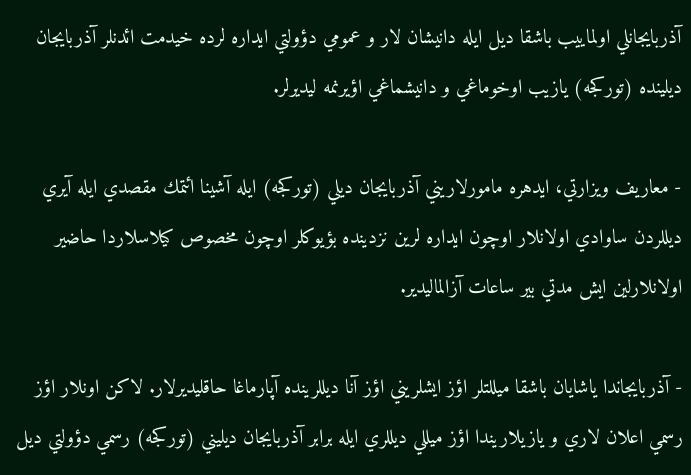آذربايجانلي اولماييب باشقا ديل ايله دانيشان لار و عمومي دؤولتي ايداره لرده خيدمت ائدنلر آذربايجان ديلينده (توركجه) يازيب اوخوماغي و دانيشماغي اؤيرنمه ليديرلر.

- معاريف ويزارتي، ايدهره مامورلاريني آذربايجان ديلي (توركجه) ايله آشينا ائتمك مقصدي ايله آيري ديللردن ساوادي اولانلار اوچون ايداره لرين نزدينده بؤيوكلر اوچون مخصوص كيلاسلاردا حاضير اولانلارلين ايش مدتي بير ساعات آزالماليدير.

- آذربايجاندا ياشايان باشقا ميللتلر اؤز ايشلريني اؤز آنا ديللرينده آپارماغا حاقليديرلار. لاكن اونلار اؤز رسمي اعلان لاري و يازيلاريندا اؤز ميللي ديللري ايله برابر آذربايجان ديليني (توركجه) رسمي دؤولتي ديل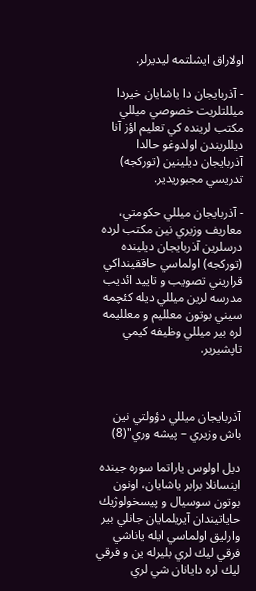اولاراق ايشلتمه ليديرلر.

- آذربايجان دا ياشايان خيردا ميللتلريت خصوصي ميللي مكتب لرينده كي تعليم اؤز آنا ديللريندن اولدوغو حالدا آذربايجان ديلينين (توركجه) تدريسي مجبوريدير.

- آذربايجان ميللي حكومتي، معاريف وزيري نين مكتب لرده درسلرين آذربايجان ديلينده (توركجه) اولماسي حاققينداكي قراريني تصويب و تاييد ائديب مدرسه لرين ميللي ديله كئچمه سيني بوتون معلليم و معلليمه لره بير ميللي وظيفه كيمي تاپشيرير.



آذربايجان ميللي دؤولتي نين باش وزيري – پيشه وري"(8)

ديل اولوس ياراتما سوره جينده اينسانلا برابر ياشايان، اونون بوتون سوسيال و پيسخولوژيك حاياتيندان آيريلمايان جانلي بير وارليق اولماسي ايله ياناشي فرقي ليك لري بليرله ين و فرقي ليك لره دايانان شي لري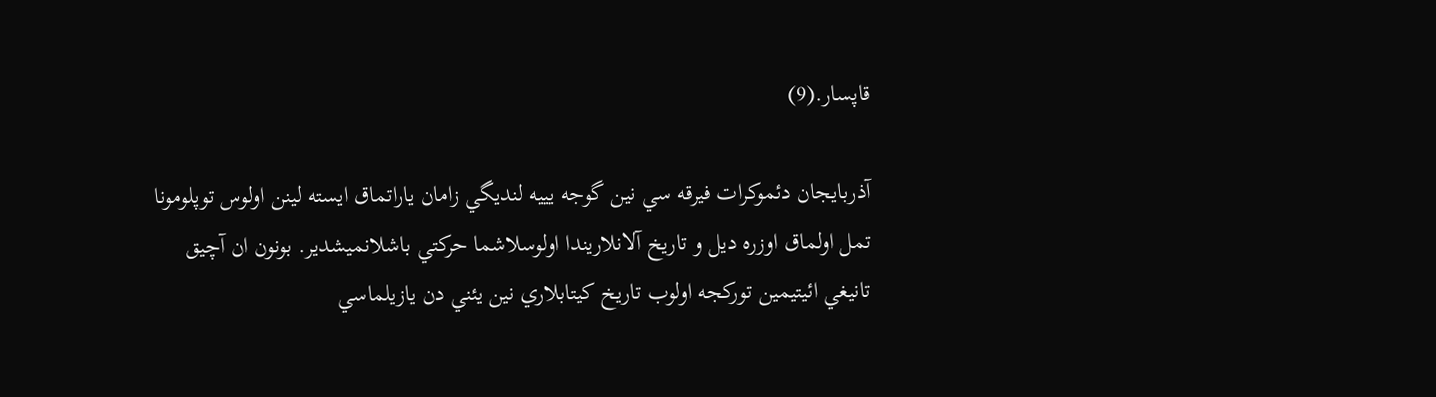قاپسار.(9)

آذربايجان دئموكرات فيرقه سي نين گوجه يييه لنديگي زامان ياراتماق ايسته لينن اولوس توپلومونا تمل اولماق اوزره ديل و تاريخ آلانلاريندا اولوسلاشما حركتي باشلانميشدير. بونون ان آچيق تانيغي ائيتيمين توركجه اولوب تاريخ كيتابلاري نين يئني دن يازيلماسي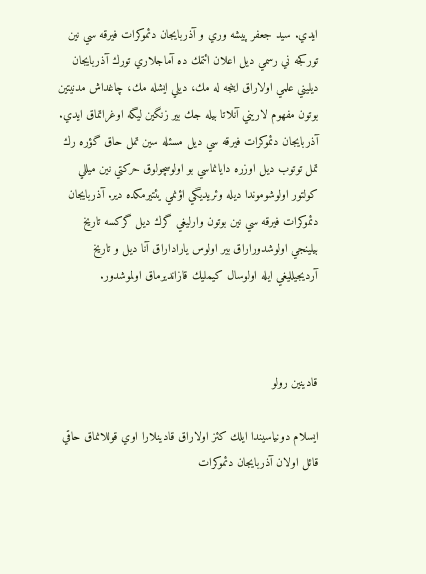ايدي. سيد جعفر پيشه وري و آذربايجان دئموكرات فيرقه سي نين توركجه ني رسمي ديل اعلان ائتمك ده آماجلاري تورك آذربايجان ديليني علمي اولاراق اينجه له مك، ديلي ايشله مك، چاغداش مدنيتين بوتون مفهوم لاريني آنلاتا بيله جك بير زنگين ليگه اوغراتماق ايدي. آذربايجان دئموكرات فيرقه سي ديل مسئله سين تمل حاق گؤره رك تمل توتوب ديل اوزره دايانماسي بو اولوسچولوق حركتي نين ميللي كولتور اولوشوموندا ديله وئريديگي اؤنمي يئتيرمكده دير. آذربايجان دئموكرات فيرقه سي نين بوتون وارليغي گرك ديل گركسه تاريخ بيلينجي اولوشدوراراق بير اولوس ياراداراق آنا ديل و تاريخ آرديجيلليغي ايله اولوسال كيمليك قازانديرماق اولموشدور.



قادينين رولو

ايسلام دونياسيندا ايلك كئز اولاراق قادينلارا اوي قوللانماق حاقي قائل اولان آذربايجان دئموكرات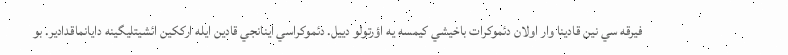فيرقه سي نين قادينا وار اولان دئموكرات باخيشي كيمسه يه اؤرتولو دييل. دئموكراسي اينانجي قادين ايله ارككين ائشيتليگينه دايانماقدادير. بو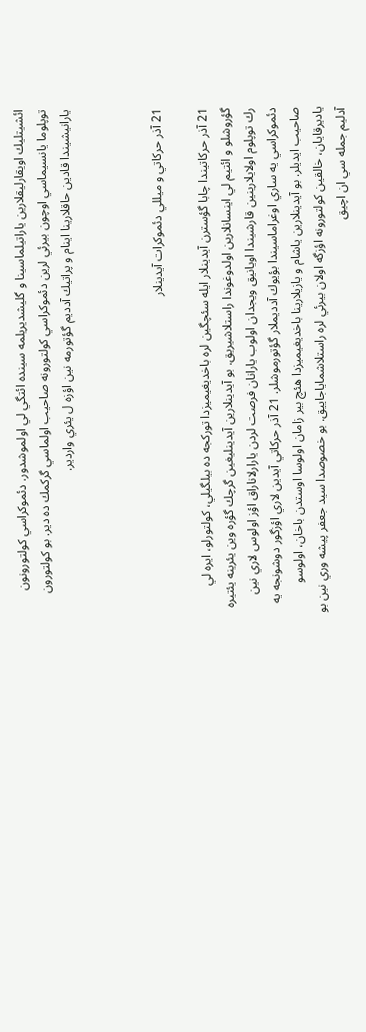ائشيتليك اويقارليقلارين ياراتيلماسينا و گليشديريلمه سينده ائتگي لي اولموشدور. دئموكراسي كولتورونون توپلوما يانسيماسي اوچون بيرئي لرين دئموكراسي كولتورونه صاحيب اولماسي گركمك ده دير. بو كولتورون يارانيشيندا قادين حاقلارينا اينام و پراتيك آدديم گؤتورمه نين اؤزه ل يئري واردير.



21 آذر حركاتي و ميللي دئموكرات آيدينلار

21 آذر حركاتيندا چابا گؤسترن آيدينلار ايله سئچگين لره باخديغيميزدا توركجه ده بيلگيلي، كولتورلو، ايره لي گؤروشلو و ائتيم لي اينسانلارين اولدوغوندا راستلاشيريق. بو آيدينلارين آيدينليغين گرچك گؤره وين يئرينه يئتيره رك توپلوم اولايلارينين قارشيندا اويانيق ويجدان اولوب يارانان فرصت لردن يارارلاناراق اؤز اولوس لاري نين دئموكراسي يه ساري اوغراماسيندا بؤيوك آدديملار گؤتورموشلر. 21 آذر حركاتي آيدين لاري اؤزگور دوشونجه يه صاحيب ايديلر. بو آيدينلارين ياشام و يازيلارينا باخديغيميزدا هئچ بير زامان اولوسا اوستدن باخان، اولوسو ياديرقايان، خالقين كولتورونه اؤزگه اولان بيرئي لره راستلاشماياجاييق. بو خصوصدا سيد جعفر پيشه وري نين بو آدليم جمله سي ان اچيق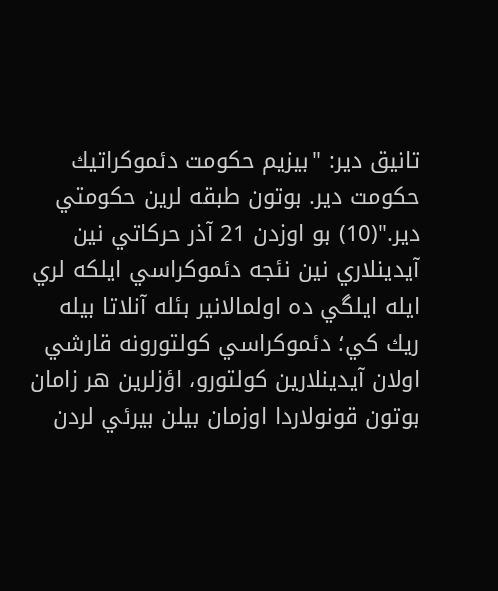تانيق دير: "بيزيم حكومت دئموكراتيك حكومت دير. بوتون طبقه لرين حكومتي دير."(10) بو اوزدن 21 آذر حركاتي نين آيدينلاري نين نئجه دئموكراسي ايلكه لري ايله ايلگي ده اولمالانير بئله آنلاتا بيله ريك كي؛ دئموكراسي كولتورونه قارشي اولان آيدينلارين كولتورو، اؤزلرين هر زامان بوتون قونولاردا اوزمان بيلن بيرئي لردن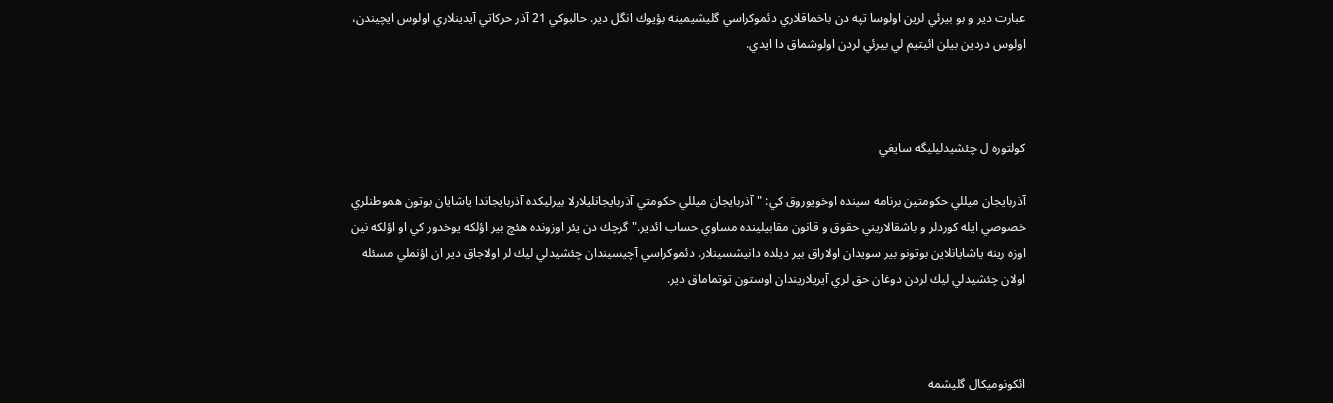عبارت دير و بو بيرئي لرين اولوسا تپه دن باخماقلاري دئموكراسي گليشيمينه بؤيوك انگل دير. حالبوكي 21 آذر حركاتي آيدينلاري اولوس ايچيندن، اولوس دردين بيلن ائيتيم لي بيرئي لردن اولوشماق دا ايدي.



كولتوره ل چئشيدليليگه سايغي

آذربايجان ميللي حكومتين برنامه سينده اوخويوروق كي: "آذربايجان ميللي حكومتي آذربايجانليلارلا بيرليكده آذربايجاندا ياشايان بوتون هموطنلري خصوصي ايله كوردلر و باشقالاريني حقوق و قانون مقابيلينده مساوي حساب ائدير." گرچك دن يئر اوزونده هئچ بير اؤلكه يوخدور كي او اؤلكه نين اوزه رينه ياشايانلاين بوتونو بير سويدان اولاراق بير ديلده دانيشسينلار. دئموكراسي آچيسيندان چئشيدلي ليك لر اولاجاق دير ان اؤنملي مسئله اولان چئشيدلي ليك لردن دوغان حق لري آيريلاريندان اوستون توتماماق دير.



ائكونوميكال گليشمه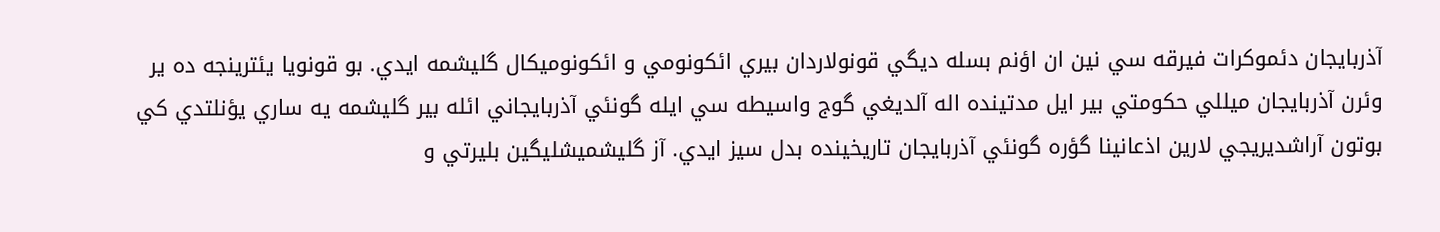آذربايجان دئموكرات فيرقه سي نين ان اؤنم بسله ديگي قونولاردان بيري ائكونومي و ائكونوميكال گليشمه ايدي. بو قونويا يئترينجه ده ير وئرن آذربايجان ميللي حكومتي بير ايل مدتينده اله آلديغي گوج واسيطه سي ايله گونئي آذربايجاني ائله بير گليشمه يه ساري يؤنلتدي كي بوتون آراشديريجي لارين اذعانينا گؤره گونئي آذربايجان تاريخينده بدل سيز ايدي. آز گليشميشليگين بليرتي و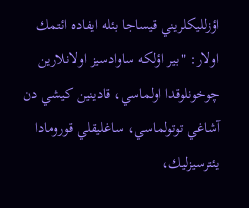اؤزلليكلريني قيساجا بئله ايفاده ائتمك اولار: "بير اؤلكه ساوادسيز اولانلارين چوخونلوقدا اولماسي، قادينين كيشي دن آشاغي توتولماسي، ساغليقلي قورومادا يئترسيزليك،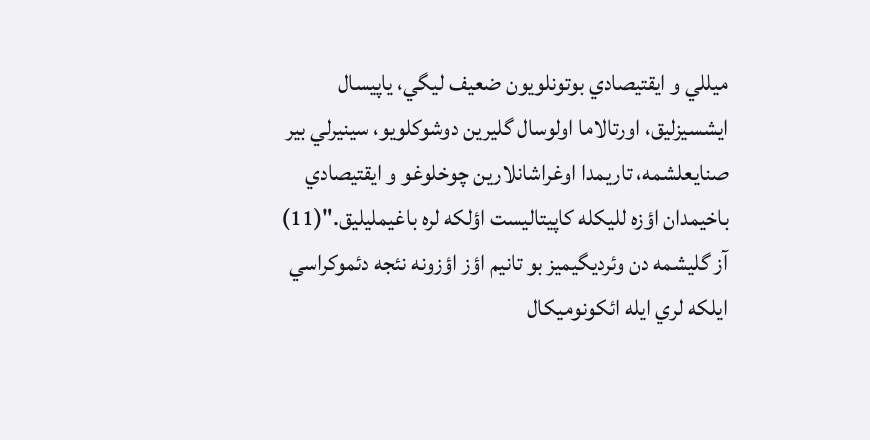ميللي و ايقتيصادي بوتونلويون ضعيف ليگي، ياپيسال ايشسيزليق، اورتالاما اولوسال گليرين دوشوكلويو، سينيرلي بير صنايعلشمه، تاريمدا اوغراشانلارين چوخلوغو و ايقتيصادي باخيمدان اؤزه لليكله كاپيتاليست اؤلكه لره باغيمليليق."(11) آز گليشمه دن وئرديگيميز بو تانيم اؤز اؤزونه نئجه دئموكراسي ايلكه لري ايله ائكونوميكال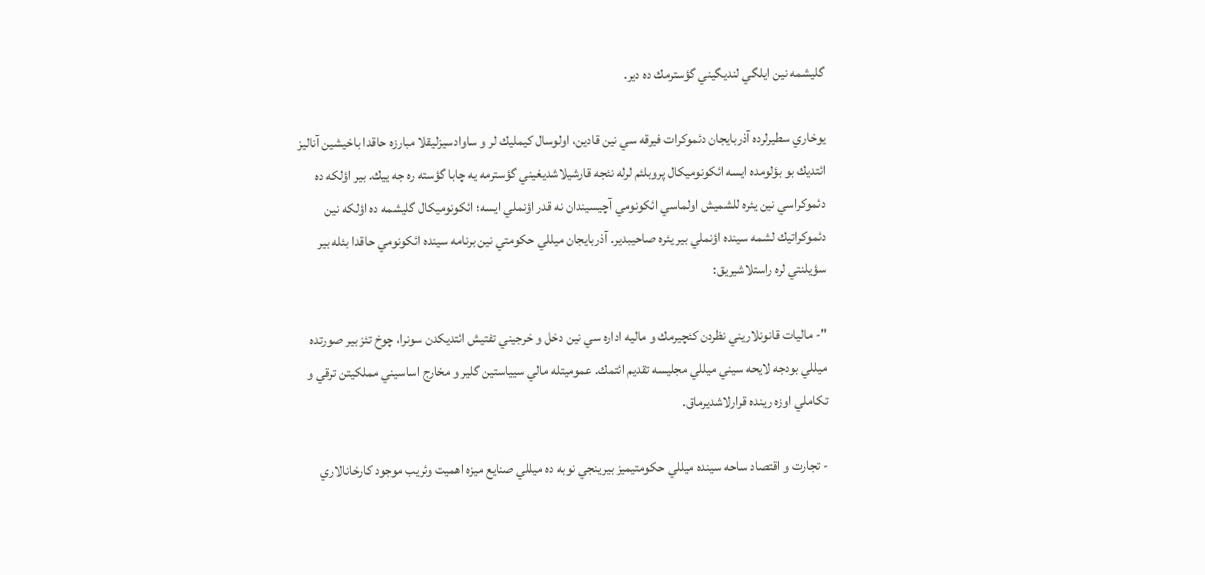گليشمه نين ايلگي لنديگيني گؤسترمك ده دير.

يوخاري سطيرلرده آذربايجان دئموكرات فيرقه سي نين قادين، اولوسال كيمليك لر و ساوادسيزليقلا مبارزه حاقدا باخيشين آناليز ائتديك بو بؤلومده ايسه ائكونوميكال پروبلئم لرله نئجه قارشيلاشديغيني گؤسترمه يه چابا گؤسته ره جه ييك. بير اؤلكه ده دئموكراسي نين يئره للشميش اولماسي ائكونومي آچيسيندان نه قدر اؤنملي ايسه؛ ائكونوميكال گليشمه ده اؤلكه نين دئموكراتيك لشمه سينده اؤنملي بير يئره صاحيبدير. آذربايجان ميللي حكومتي نين برنامه سينده ائكونومي حاقدا بئله بير سؤيلنتي لره راستلاشيريق:

"- ماليات قانونلاريني نظردن كئچيرمك و ماليه اداره سي نين دخل و خرجيني تفتيش ائتديكدن سونرا، چوخ تئز بير صورتده ميللي بودجه لايحه سيني ميللي مجليسه تقديم ائتمك. عموميتله مالي سيياستين گلير و مخارج اساسيني مملكيتن ترقي و تكاملي اوزه رينده قرارلاشديرماق.

- تجارت و اقتصاد ساحه سينده ميللي حكومتيميز بيرينجي نوبه ده ميللي صنايع ميزه اهميت وئريب موجود كارخانالاري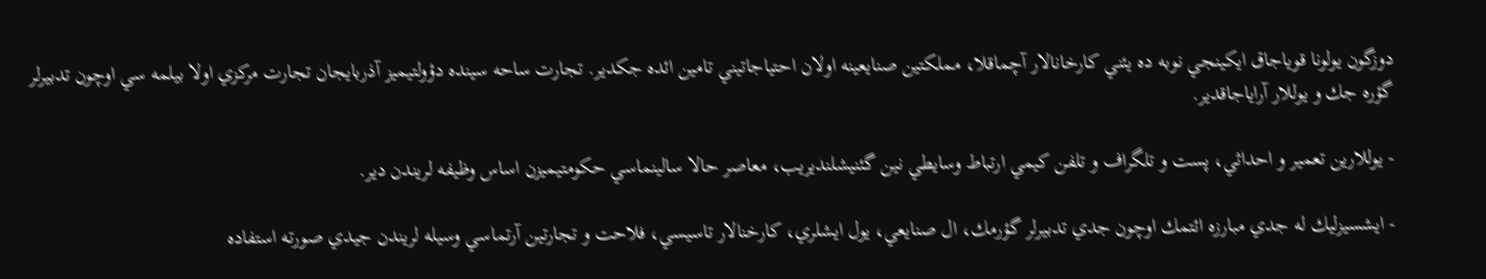دوزگون يولونا قوياجاق ايكينجي نوبه ده يئني كارخانالار آچماقلا، مملكتين صنايعينه اولان احتياجاتيني تامين ائده جكدير. تجارت ساحه سينده دؤولتيميز آذربايجان تجارت مركزي اولا بيلمه سي اوچون تدبيرلر گؤره جك و يوللار آراياجاقدير.

- يوللارين تعمير و احداثي، پست و تلگراف و تلفن كيمي ارتباط وسايطي نين گئنيشلنديريب، معاصر حالا سالينماسي حكومتيميزن اساس وظيفه لريندن دير.

- ايشسيزليك له جدي مبارزه ائتمك اوچون جدي تدبيرلر گؤرمك، ال صنايعي، يول ايشلري، كارخنالار تاسيسي، فلاحت و تجارتين آرتماسي وسيله لريندن جيدي صورته استفاده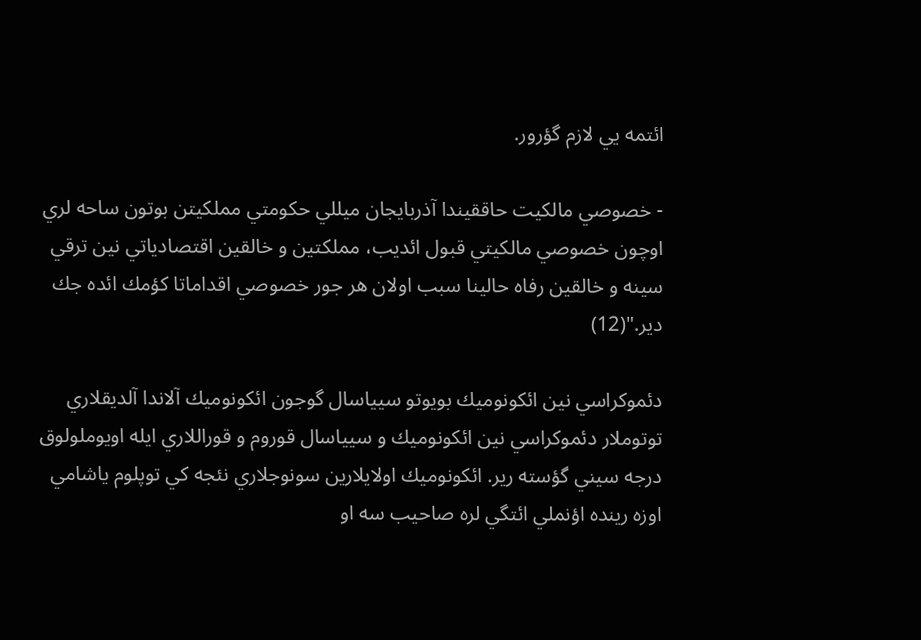ائتمه يي لازم گؤرور.

- خصوصي مالكيت حاققيندا آذربايجان ميللي حكومتي مملكيتن بوتون ساحه لري اوچون خصوصي مالكيتي قبول ائديب، مملكتين و خالقين اقتصادياتي نين ترقي سينه و خالقين رفاه حالينا سبب اولان هر جور خصوصي اقداماتا كؤمك ائده جك دير."(12)

دئموكراسي نين ائكونوميك بويوتو سيياسال گوجون ائكونوميك آلاندا آلديقلاري توتوملار دئموكراسي نين ائكونوميك و سيياسال قوروم و قوراللاري ايله اويوملولوق درجه سيني گؤسته رير. ائكونوميك اولايلارين سونوجلاري نئجه كي توپلوم ياشامي اوزه رينده اؤنملي ائتگي لره صاحيب سه او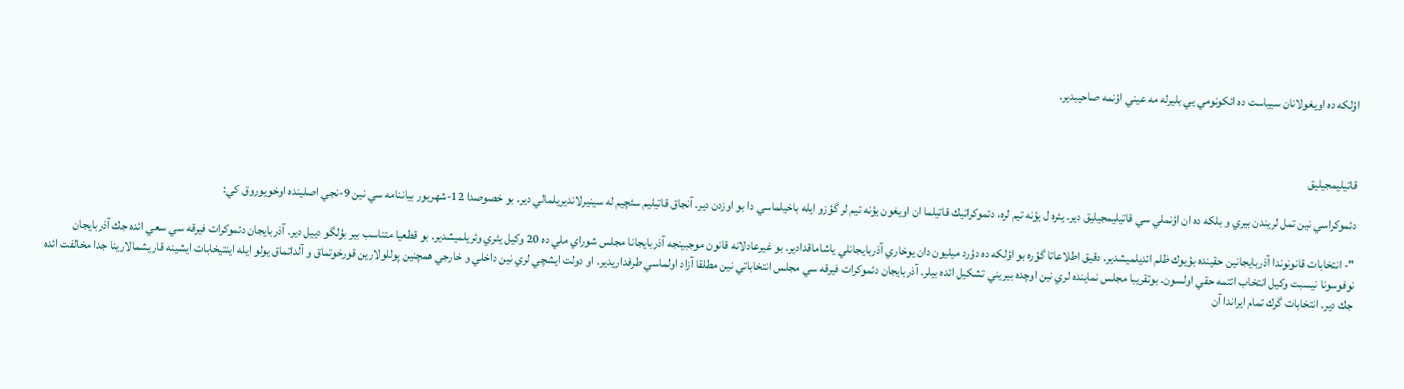اؤلكه ده اويغولانان سيياست ده ائكونومي يي بليرله مه عيني اؤنمه صاحيبدير.



قاتيليمجيليق

دئموكراسي نين تمل لريندن بيري و بلكه ده ان اؤنملي سي قاتيليمجيليق دير. يئره ل يؤنه تيم لره، دئموكراتيك قاتيلما ان اويغون يؤنه تيم لر گؤزو ايله باخيلماسي دا بو اوزدن دير. آنجاق قاتيليم سئچيم له سينيرلانديريلمالي دير. بو خصوصدا 12-شهريور بياننامه سي نين 9-نجي اصلينده اوخويوروق كي:

"- انتخابات قانونوندا آذربايجانين حقينده بؤيوك ظلم ائديلميشدير. دقيق اطلاعاتا گؤره بو اؤلكه ده دؤرد ميليون دان يوخاري آذربايجانلي ياشاماقدادير. بو غيرعادلانه قانون موجبينجه آذربايجانا مجلس شوراي ملي ده 20 وكيل يئري وئريلميشدير. بو قطعيا متناسب بير بؤلگو دييل دير. آذربايجان دئموكرات فيرقه سي سعي ائده جك آذربايجان نوفوسونا نيسبت وكيل انتخاب ائتمه حقي اولسون. بوتقريبا مجلس نماينده لري نين اوچده بيريني تشكيل ائده بيلر. آذربايجان دئموكرات فيرقه سي مجلس انتخاباتي نين مطلقا آزاد اولماسي طرفداريدير. او دولت ايشچي لري نين داخلي و خارجي همچنين پوللولارين قورخوتماق و آلداتماق يولو ايله اينتيخابات ايشينه قاريشمالارينا جدا مخالفت ائده جك دير. انتخابات گرك تمام ايراندا آن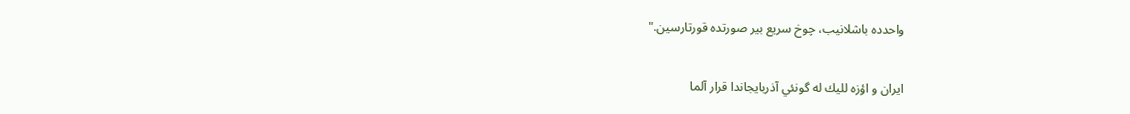واحدده باشلانيب، چوخ سريع بير صورتده قورتارسين."

ايران و اؤزه لليك له گونئي آذربايجاندا قرار آلما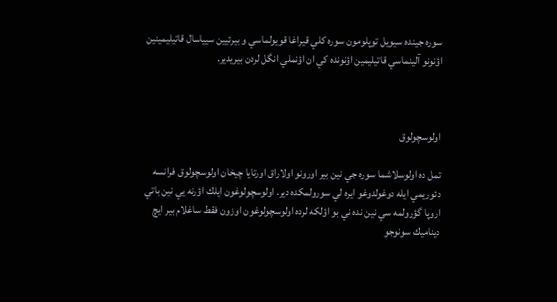سوره جينده سيويل توپلومون سوره كلي قيراغا قويولماسي و بيرئيين سيياسال قاتيليمينين اؤنونو آلينماسي قاتيليمين اؤنونده كي ان اؤنملي انگل لردن بيريدير.



اولوسچولوق

تمل ده اولوسلاشما سوره جي نين بير اورونو اولاراق اورتايا چيخان اولوسچولوق فرانسه دئوريمي ايله دوغولدوغو ايره لي سورولمكده دير. اولوسچولوغون ايلك اؤرنه يي نين باتي اروپا گؤرولمه سي نين نده ني بو اؤلكه لرده اولوسچولوغون اوزون فقط ساغلام بير ايچ ديناميك سونوجو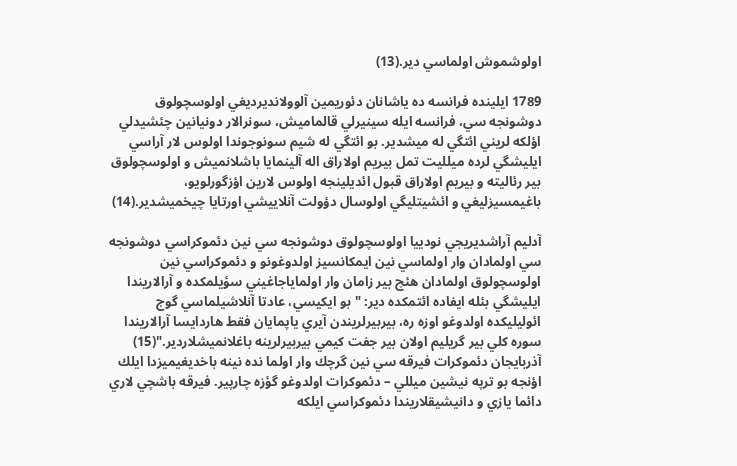اولوشموش اولماسي دير.(13)

1789 ايلينده فرانسه ده ياشانان دئوريمين آلوولانديرديغي اولوسچولوق دوشونجه سي، فرانسه ايله سينيرلي قالماميش، سونرالار دونيانين چئشيدلي اؤلكه لريني ائتگي له ميشدير. بو ائتگي له شيم سونوجوندا اولوس لار آراسي ايليشگي لرده ميلليت تمل بيريم اولاراق اله آلينمايا باشلانميش و اولوسچولوق بير رئاليته و بيريم اولاراق قبول ائديلينجه اولوس لارين اؤزگورلويو، باغيمسيزليغي و ائشيتليگي اولوسال دؤولت آنلاييشي اورتايا چيخميشدير.(14)

آدليم آراشديريجي نودييا اولوسچولوق دوشونجه سي نين دئموكراسي دوشونجه سي اولمادان وار اولماسي نين ايمكانسيز اولدوغونو و دئموكراسي نين اولوسچولوق اولمادان هئچ بير زامان وار اولماياجاغيني سؤيلمكده و آرالاريندا ايليشگي بئله ايفاده ائتمكده دير: "بو ايكيسي، عادتا آنلاشيلماسي گوج ائوليليكده اولدوغو اوزه ره، بيربيرلريندن آيري ياپمايان فقط هاردايسا آرالاريندا سوره كلي بير گريليم اولان بير جفت كيمي بيربيرلرينه باغلانميشلاردير."(15) آذربايجان دئموكرات فيرقه سي نين گرچك وار اولما نده نينه باخديغيميزدا ايلك اؤنجه بو ترپه نيشين ميللي – دئموكرات اولدوغو گؤزه چارپير. فيرقه باشچي لاري دائما يازي و دانيشيقلاريندا دئموكراسي ايلكه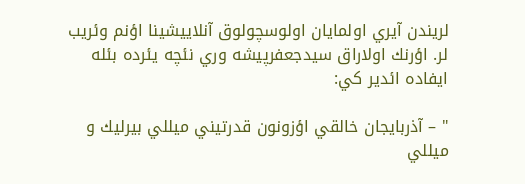لريندن آيري اولمايان اولوسچولوق آنلاييشينا اؤنم وئريب لر. اؤرنك اولاراق سيدجعفرپيشه وري نئچه يئرده بئله ايفاده ائدير كي:

" – آذربايجان خالقي اؤزونون قدرتيني ميللي بيرليك و ميللي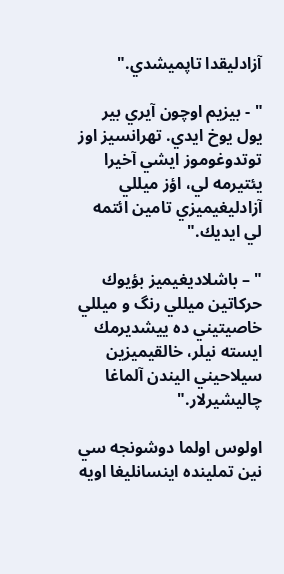آزادليقدا تاپميشدي."

" - بيزيم اوچون آيري بير يول يوخ ايدي. تهرانسيز اوز توتدوغوموز ايشي آخيرا يئتيرمه لي، اؤز ميللي آزادليغيميزي تامين ائتمه لي ايديك."

" – باشلاديغيميز بؤيوك حركاتين ميللي رنگ و ميللي خاصيتيني ده ييشديرمك ايسته نيلر، خالقيميزين سيلاحيني اليندن آلماغا چاليشيرلار."

اولوس اولما دوشونجه سي نين تملينده اينسانليغا اويه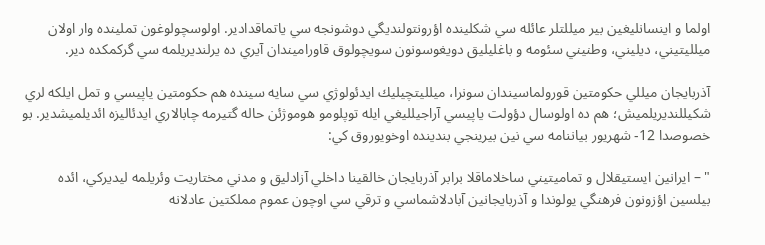اولما و اينسانليغين بير ميللتلر عائله سي شكلينده اؤرونتولنديگي دوشونجه سي ياتماقدادير. اولوسچولوغون تملينده وار اولان ميلليتيني، ديليني، وطنيني سئومه و باغليليق دويغوسونون سويچولوق قاوراميندان آيري ده يرلنديريلمه سي گركمكده دير.

آذربايجان ميللي حكومتين قورولماسيندان سونرا، ميلليتچيليك ايدئولوژي سي سايه سينده هم حكومتين ياپيسي و تمل ايلكه لري شكيللنديريلميش؛ هم ده اولوسال دؤولت ياپيسي آراجيلليغي ايله توپلومو هوموژئن حاله گتيرمه چابالاري ايدئاليزه ائديلميشدير. بو خصوصدا 12- شهريور بياننامه سي نين بيرينجي بندينده اوخويوروق كي:

" – ايرانين ايستيقلال و تماميتيني ساخلاماقلا برابر آذربايجان خالقينا داخلي آزادليق و مدني مختاريت وئريلمه ليديركي، ائده بيلسين اؤزونون فرهنگي يولوندا و آذربايجانين آبادلاشماسي و ترقي سي اوچون عموم مملكتين عادلانه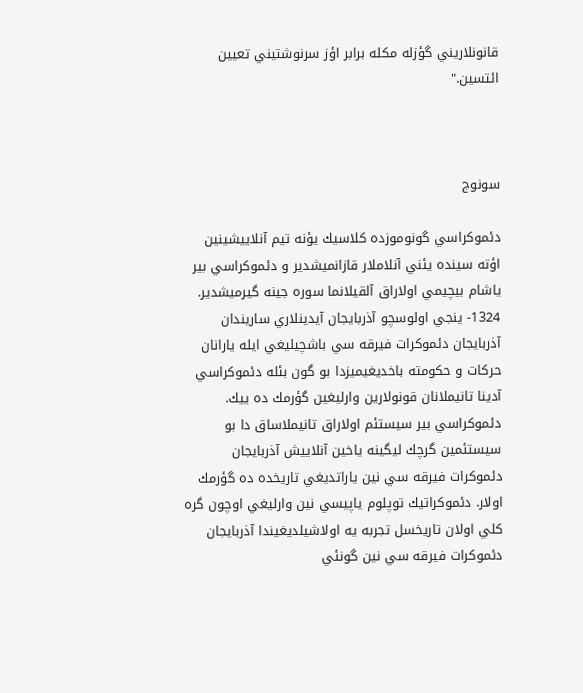قانونلاريني گؤزله مكله برابر اؤز سرنوشتيني تعيين ائتسين."



سونوج

دئموكراسي گونوموزده كلاسيك يؤنه تيم آنلاييشينين اؤته سينده يئني آنلاملار قازانميشدير و دئموكراسي بير ياشام بيچيمي اولاراق آلقيلانما سوره جينه گيرميشدير. 1324- ينجي اولوسچو آذربايجان آيدينلاري ساريندان آذربايجان دئموكرات فيرقه سي باشچيليغي ايله يارانان حركات و حكومته باخديغيميزدا بو گون بئله دئموكراسي آدينا تانيملانان قونولارين وارليغين گؤرمك ده ييك. دئموكراسي بير سيستئم اولاراق تانيملاساق دا بو سيستئمين گرچك ليگينه ياخين آنلاييش آذربايجان دئموكرات فيرقه سي نين ياراتديغي تاريخده ده گؤرمك اولار. دئموكراتيك توپلوم ياپيسي نين وارليغي اوچون گره كلي اولان تاريخسل تجربه يه اولاشيلديغيندا آذربايجان دئموكرات فيرقه سي نين گونئي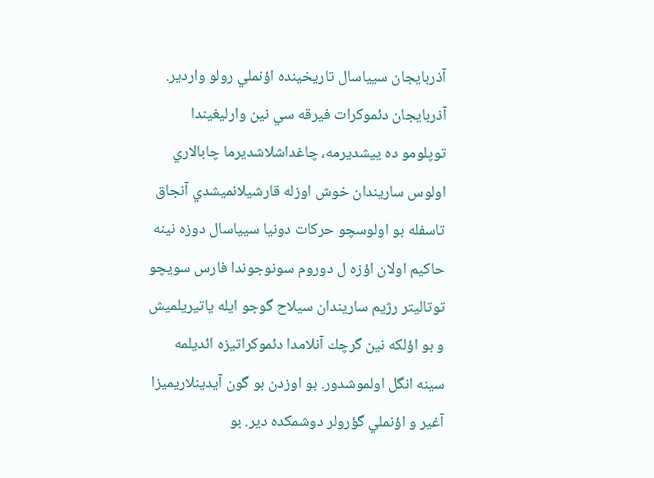آذربايجان سيياسال تاريخينده اؤنملي رولو واردير. آذربايجان دئموكرات فيرقه سي نين وارليغيندا توپلومو ده ييشديرمه، چاغداشلاشديرما چابالاري اولوس ساريندان خوش اوزله قارشيلانميشدي آنجاق تاسفله بو اولوسچو حركات دونيا سيياسال دوزه نينه حاكيم اولان اؤزه ل دوروم سونوجوندا فارس سويچو توتاليتر رژيم ساريندان سيلاح گوجو ايله ياتيريلميش و بو اؤلكه نين گرچك آنلامدا دئموكراتيزه ائديلمه سينه انگل اولموشدور. بو اوزدن بو گون آيدينلاريميزا آغير و اؤنملي گؤرولر دوشمكده دير. بو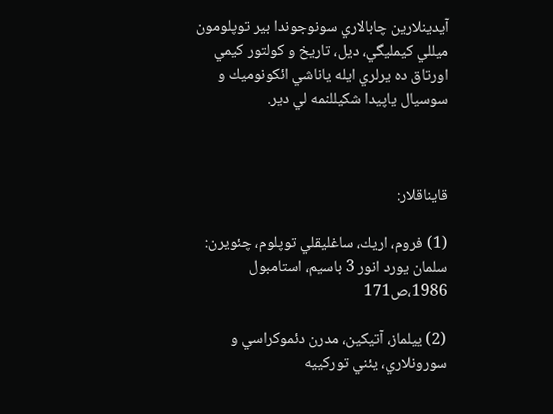آيدينلارين چابالاري سونوجوندا بير توپلومون ميللي كيمليگي، ديل، تاريخ و كولتور كيمي اورتاق ده يرلري ايله ياناشي ائكونوميك و سوسيال ياپيدا شكيللنمه لي دير.



قايناقلار:

(1) فروم، اريك، ساغليقلي توپلوم، چئويرن: سلمان يورد انور 3 باسيم، استامبول 1986،ص171

(2) ييلماز، آتيكين، مدرن دئموكراسي و سورونلاري، يئني توركييه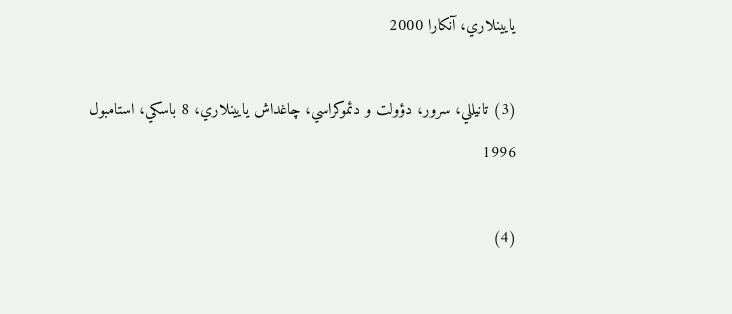يايينلاري، آنكارا 2000

(3) تانيللي، سرور، دؤولت و دئموكراسي، چاغداش يايينلاري، 8 باسكي، استامبول 1996

(4)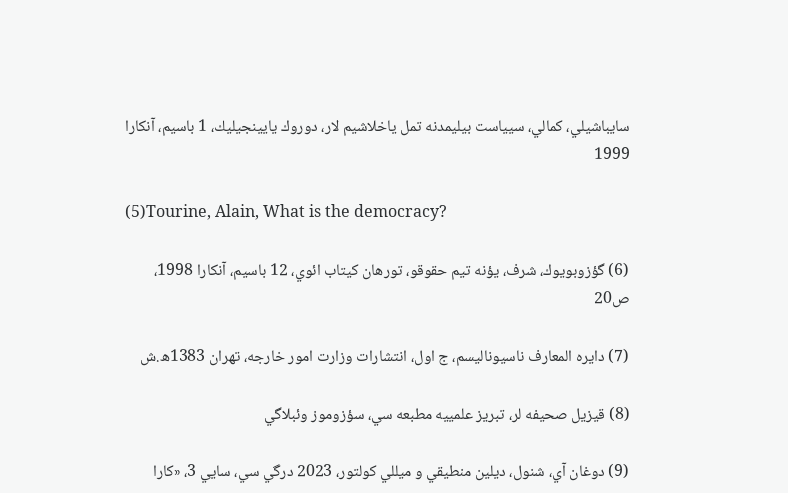سايباشيلي، كمالي، سيياست بيليمدنه تمل ياخلاشيم لار، دوروك يايينجيليك، 1 باسيم، آنكارا 1999

(5)Tourine, Alain, What is the democracy?

(6) گؤزوبويوك، شرف، يؤنه تيم حقوقو، تورهان كيتاب ائوي، 12 باسيم، آنكارا 1998، ص20

(7) دايره المعارف ناسيوناليسم، ج اول، انتشارات وزارت امور خارجه، تهران 1383ه.ش

(8) قيزيل صحيفه لر، تبريز علمييه مطبعه سي، سؤزوموز وئبلاگي

(9) دوغان آي، شنول، ديلين منطيقي و ميللي كولتور، 2023 درگي سي، سايي 3، «كارا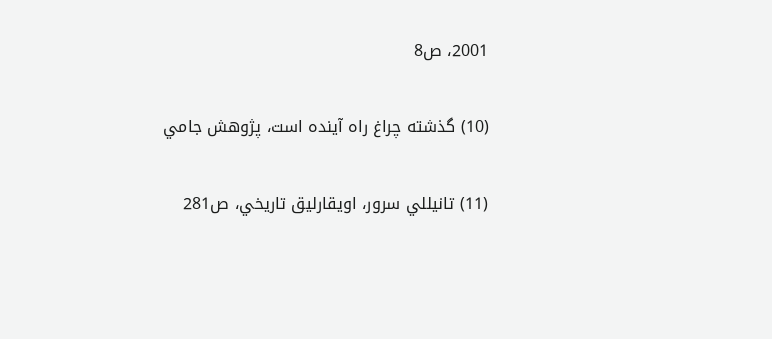2001، ص8

(10) گذشته چراغ راه آينده است، پژوهش جامي

(11) تانيللي سرور، اويقارليق تاريخي، ص281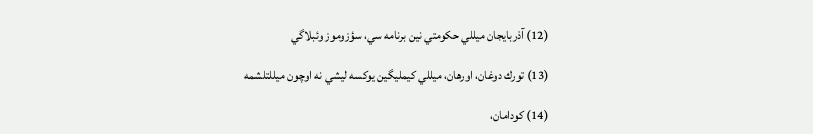(12) آذربايجان ميللي حكومتي نين برنامه سي، سؤزوموز وئبلاگي

(13) تورك دوغان، اورهان، ميللي كيمليگين يوكسه ليشي نه اوچون ميللتلشمه

(14) كودامان،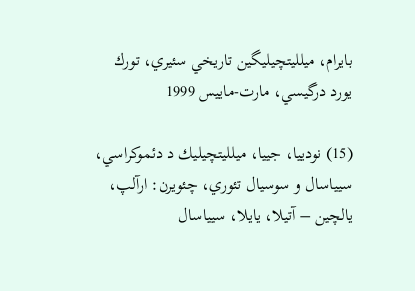بايرام، ميلليتچيليگين تاريخي سئيري، تورك يورد درگيسي، مارت-ماييس 1999

(15) نودييا، جييا، ميلليتچيليك د دئموكراسي، سيياسال و سوسيال تئوري، چئويرن: ارآلپ، يالچين – آتيلا، يايلا، سيياسال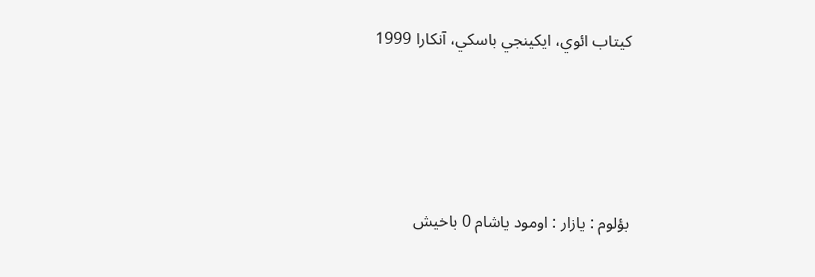كيتاب ائوي، ايكينجي باسكي، آنكارا 1999





بؤلوم : یازار : اومود ياشام 0 باخیش